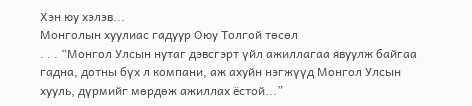Хэн юу хэлэв...
Монголын хуулиас гадуур Оюу Толгой төсөл
. . . “Монгол Улсын нутаг дэвсгэрт үйл ажиллагаа явуулж байгаа гадна, дотны бүх л компани, аж ахуйн нэгжүүд Монгол Улсын хууль, дүрмийг мөрдөж ажиллах ёстой...”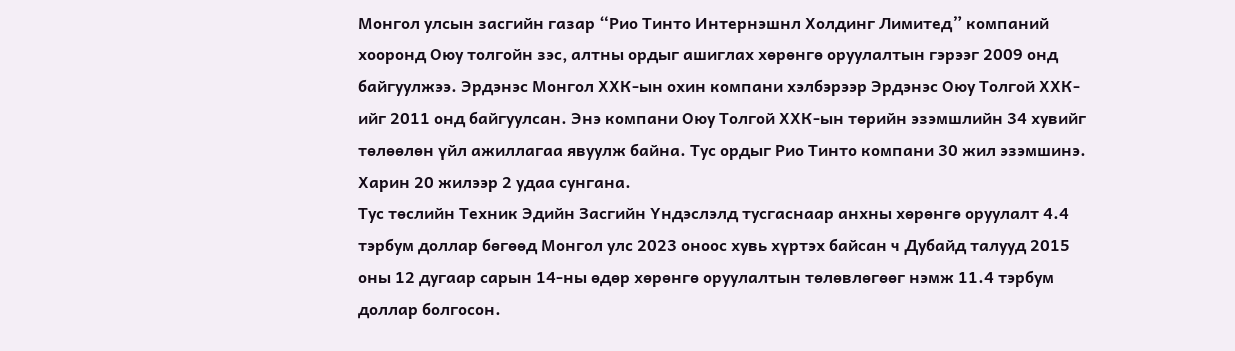Монгол улсын засгийн газар “Рио Тинто Интернэшнл Холдинг Лимитед” компаний хооронд Оюу толгойн зэс, алтны ордыг ашиглах хөрөнгө оруулалтын гэрээг 2009 онд байгуулжээ. Эрдэнэс Монгол ХХК-ын охин компани хэлбэрээр Эрдэнэс Оюу Толгой ХХК-ийг 2011 онд байгуулсан. Энэ компани Оюу Толгой ХХК-ын төрийн эзэмшлийн 34 хувийг төлөөлөн үйл ажиллагаа явуулж байна. Тус ордыг Рио Тинто компани 30 жил эзэмшинэ. Харин 20 жилээр 2 удаа сунгана.
Тус төслийн Техник Эдийн Засгийн Үндэслэлд тусгаснаар анхны хөрөнгө оруулалт 4.4 тэрбум доллар бөгөөд Монгол улс 2023 оноос хувь хүртэх байсан ч Дубайд талууд 2015 оны 12 дугаар сарын 14-ны өдөр хөрөнгө оруулалтын төлөвлөгөөг нэмж 11.4 тэрбум доллар болгосон.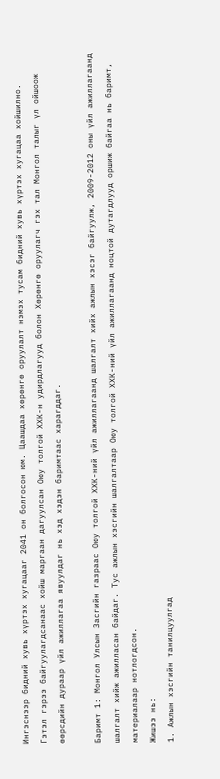Ингэснээр бидний хувь хүртэх хугацааг 2041 он болгосон юм. Цаашдаа хөрөнгө оруулалт нэмэх тусам бидний хувь хүртэх хугацаа хойшилно.
Гэтэл гэрээ байгуулагдсанаас хойш маргаан дагуулсан Оюу толгой ХХК-н удирдлагууд болон Хөрөнгө оруулагч гэх тал Монгол талыг үл ойшоож өөрсдийн дураар үйл ажиллагаа явуулдаг нь хэд хэдэн баримтаас харагддаг.

Баримт 1: Монгол Улсын Засгийн газраас Оюу толгой ХХК-ний үйл ажиллагаанд шалгалт хийх ажлын хэсэг байгуулж, 2009-2012 оны үйл ажиллагаанд шалгалт хийж ажилласан байдаг. Тус ажлын хэсгийн шалгалтаар Оюу толгой ХХК-ний үйл ажиллагаанд ноцтой дутагдлууд оршиж байгаа нь баримт, материалаар нотлогдсон.
Жишээ нь:
1. Ажлын хэсгийн танилцуулгад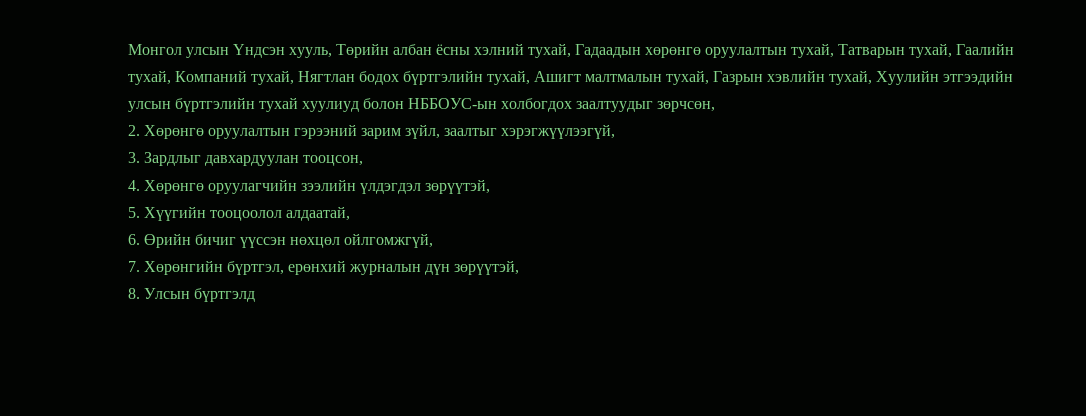Монгол улсын Үндсэн хууль, Төрийн албан ёсны хэлний тухай, Гадаадын хөрөнгө оруулалтын тухай, Татварын тухай, Гаалийн тухай, Компаний тухай, Нягтлан бодох бүртгэлийн тухай, Ашигт малтмалын тухай, Газрын хэвлийн тухай, Хуулийн этгээдийн улсын бүртгэлийн тухай хуулиуд болон НББОУС-ын холбогдох заалтуудыг зөрчсөн,
2. Хөрөнгө оруулалтын гэрээний зарим зүйл, заалтыг хэрэгжүүлээгүй,
3. Зардлыг давхардуулан тооцсон,
4. Хөрөнгө оруулагчийн зээлийн үлдэгдэл зөрүүтэй,
5. Хүүгийн тооцоолол алдаатай,
6. Өрийн бичиг үүссэн нөхцөл ойлгомжгүй,
7. Хөрөнгийн бүртгэл, ерөнхий журналын дүн зөрүүтэй,
8. Улсын бүртгэлд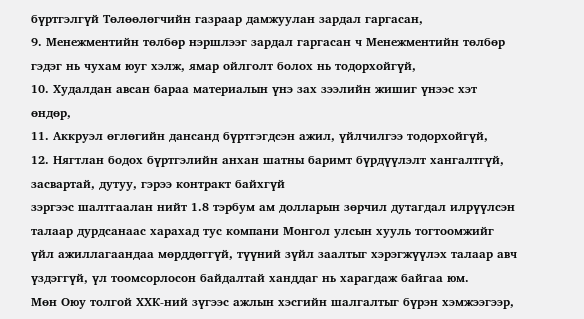бүртгэлгүй Төлөөлөгчийн газраар дамжуулан зардал гаргасан,
9. Менежментийн төлбөр нэршлээг зардал гаргасан ч Менежментийн төлбөр гэдэг нь чухам юуг хэлж, ямар ойлголт болох нь тодорхойгүй,
10. Худалдан авсан бараа материалын үнэ зах зээлийн жишиг үнээс хэт өндөр,
11. Аккруэл өглөгийн дансанд бүртгэгдсэн ажил, үйлчилгээ тодорхойгүй,
12. Нягтлан бодох бүртгэлийн анхан шатны баримт бүрдүүлэлт хангалтгүй, засвартай, дутуу, гэрээ контракт байхгүй
зэргээс шалтгаалан нийт 1.8 тэрбум ам долларын зөрчил дутагдал илрүүлсэн талаар дурдсанаас харахад тус компани Монгол улсын хууль тогтоомжийг үйл ажиллагаандаа мөрддөггүй, түүний зүйл заалтыг хэрэгжүүлэх талаар авч үздэггүй, үл тоомсорлосон байдалтай ханддаг нь харагдаж байгаа юм.
Мөн Оюу толгой ХХК-ний зүгээс ажлын хэсгийн шалгалтыг бүрэн хэмжээгээр,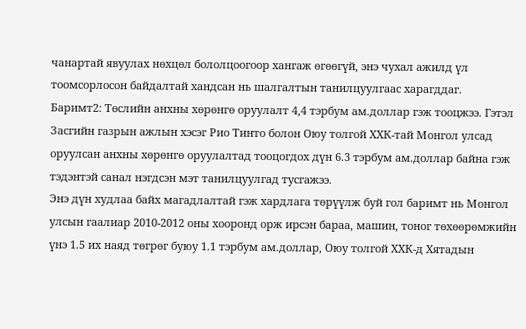чанартай явуулах нөхцөл бололцоогоор хангаж өгөөгүй, энэ чухал ажилд үл тоомсорлосон байдалтай хандсан нь шалгалтын танилцуулгаас харагддаг.
Баримт2: Төслийн анхны хөрөнгө оруулалт 4,4 тэрбум ам.доллар гэж тооцжээ. Гэтэл Засгийн газрын ажлын хэсэг Рио Тинто болон Оюу толгой ХХК-тай Монгол улсад оруулсан анхны хөрөнгө оруулалтад тооцогдох дүн 6.3 тэрбум ам.доллар байна гэж тэдэнтэй санал нэгдсэн мэт танилцуулгад тусгажээ.
Энэ дүн худлаа байх магадлалтай гэж хардлага төрүүлж буй гол баримт нь Монгол улсын гаалиар 2010-2012 оны хооронд орж ирсэн бараа, машин, тоног төхөөрөмжийн үнэ 1.5 их наяд төгрөг буюу 1.1 тэрбум ам.доллар, Оюу толгой ХХК-д Хятадын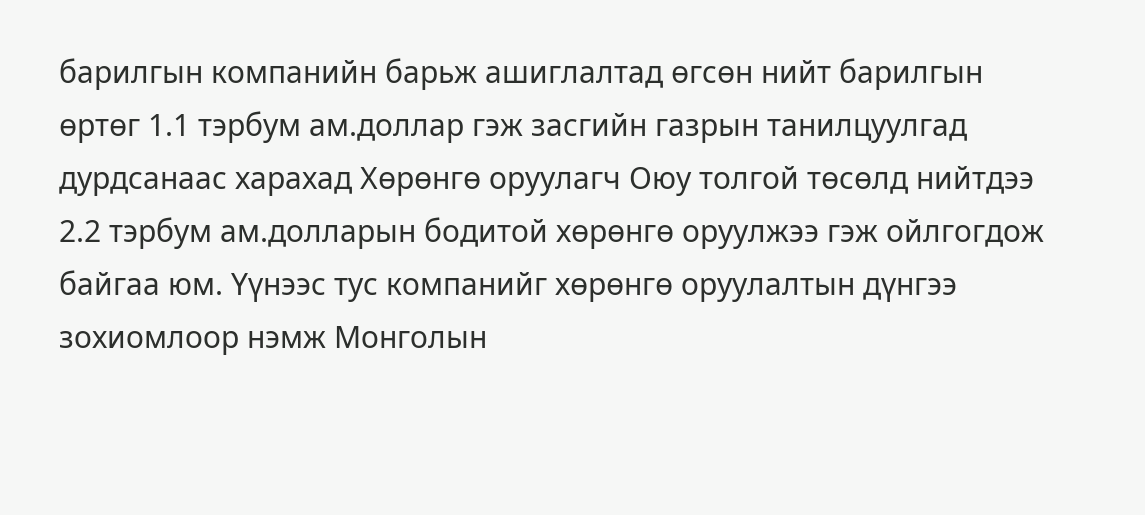барилгын компанийн барьж ашиглалтад өгсөн нийт барилгын өртөг 1.1 тэрбум ам.доллар гэж засгийн газрын танилцуулгад дурдсанаас харахад Хөрөнгө оруулагч Оюу толгой төсөлд нийтдээ 2.2 тэрбум ам.долларын бодитой хөрөнгө оруулжээ гэж ойлгогдож байгаа юм. Үүнээс тус компанийг хөрөнгө оруулалтын дүнгээ зохиомлоор нэмж Монголын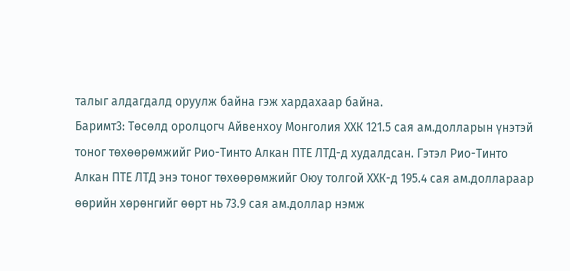талыг алдагдалд оруулж байна гэж хардахаар байна.
Баримт3: Төсөлд оролцогч Айвенхоу Монголия ХХК 121.5 сая ам.долларын үнэтэй тоног төхөөрөмжийг Рио-Тинто Алкан ПТЕ ЛТД-д худалдсан. Гэтэл Рио-Тинто Алкан ПТЕ ЛТД энэ тоног төхөөрөмжийг Оюу толгой ХХК-д 195.4 сая ам.доллараар өөрийн хөрөнгийг өөрт нь 73.9 сая ам.доллар нэмж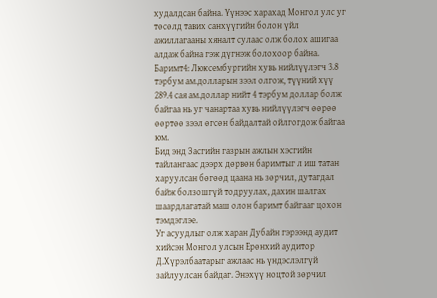худалдсан байна. Үүнээс харахад Монгол улс уг төсөлд тавих санхүүгийн болон үйл ажиллагааны хяналт сулаас олж болох ашигаа алдаж байна гэж дүгнэж болохоор байна.
Баримт4: Люксембургийн хувь нийлүүлэгч 3.8 тэрбум ам.долларын зээл олгож, түүний хүү 289.4 сая ам.доллар нийт 4 тэрбум доллар болж байгаа нь уг чанартаа хувь нийлүүлэгч өөрөө өөртөө зээл өгсөн байдалтай ойлгогдож байгаа юм.
Бид энд Засгийн газрын ажлын хэсгийн тайлангаас дээрх дөрвөн баримтыг л иш татан харуулсан бөгөөд цаана нь зөрчил, дутагдал байж болзошгүй тодруулах, дахин шалгах шаардлагатай маш олон баримт байгааг цохон тэмдэглэе.
Уг асуудлыг олж харан Дубайн гэрээнд аудит хийсэн Монгол улсын Ерөнхий аудитор Д.Хүрэлбаатарыг ажлаас нь үндэслэлгүй зайлуулсан байдаг. Энэхүү ноцтой зөрчил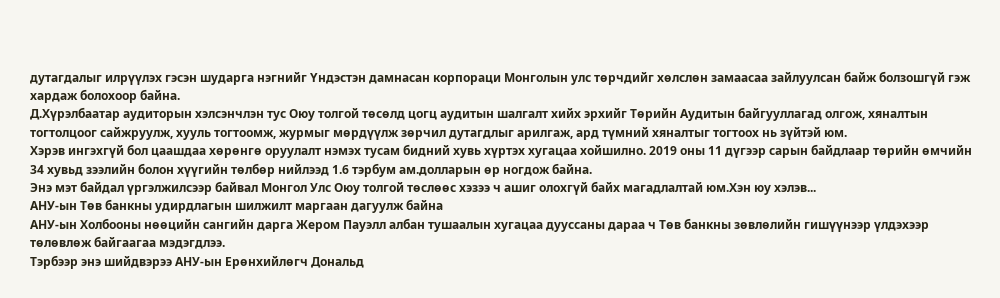дутагдалыг илрүүлэх гэсэн шударга нэгнийг Үндэстэн дамнасан корпораци Монголын улс төрчдийг хөлслөн замаасаа зайлуулсан байж болзошгүй гэж хардаж болохоор байна.
Д.Хүрэлбаатар аудиторын хэлсэнчлэн тус Оюу толгой төсөлд цогц аудитын шалгалт хийх эрхийг Төрийн Аудитын байгууллагад олгож, хяналтын тогтолцоог сайжруулж, хууль тогтоомж, журмыг мөрдүүлж зөрчил дутагдлыг арилгаж, ард түмний хяналтыг тогтоох нь зүйтэй юм.
Хэрэв ингэхгүй бол цаашдаа хөрөнгө оруулалт нэмэх тусам бидний хувь хүртэх хугацаа хойшилно. 2019 оны 11 дүгээр сарын байдлаар төрийн өмчийн 34 хувьд зээлийн болон хүүгийн төлбөр нийлээд 1.6 тэрбум ам.долларын өр ногдож байна.
Энэ мэт байдал үргэлжилсээр байвал Монгол Улс Оюу толгой төслөөс хэзээ ч ашиг олохгүй байх магадлалтай юм.Хэн юу хэлэв...
АНУ-ын Төв банкны удирдлагын шилжилт маргаан дагуулж байна
АНУ-ын Холбооны нөөцийн сангийн дарга Жером Пауэлл албан тушаалын хугацаа дууссаны дараа ч Төв банкны зөвлөлийн гишүүнээр үлдэхээр төлөвлөж байгаагаа мэдэгдлээ.
Тэрбээр энэ шийдвэрээ АНУ-ын Ерөнхийлөгч Дональд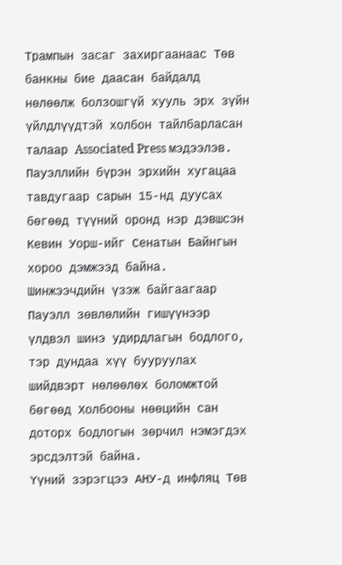Трампын засаг захиргаанаас Төв банкны бие даасан байдалд нөлөөлж болзошгүй хууль эрх зүйн үйлдлүүдтэй холбон тайлбарласан талаар Associated Press мэдээлэв.
Пауэллийн бүрэн эрхийн хугацаа тавдугаар сарын 15-нд дуусах бөгөөд түүний оронд нэр дэвшсэн Кевин Уорш-ийг Сенатын Байнгын хороо дэмжээд байна.
Шинжээчдийн үзэж байгаагаар Пауэлл зөвлөлийн гишүүнээр үлдвэл шинэ удирдлагын бодлого, тэр дундаа хүү бууруулах шийдвэрт нөлөөлөх боломжтой бөгөөд Холбооны нөөцийн сан доторх бодлогын зөрчил нэмэгдэх эрсдэлтэй байна.
Үүний зэрэгцээ АНУ-д инфляц Төв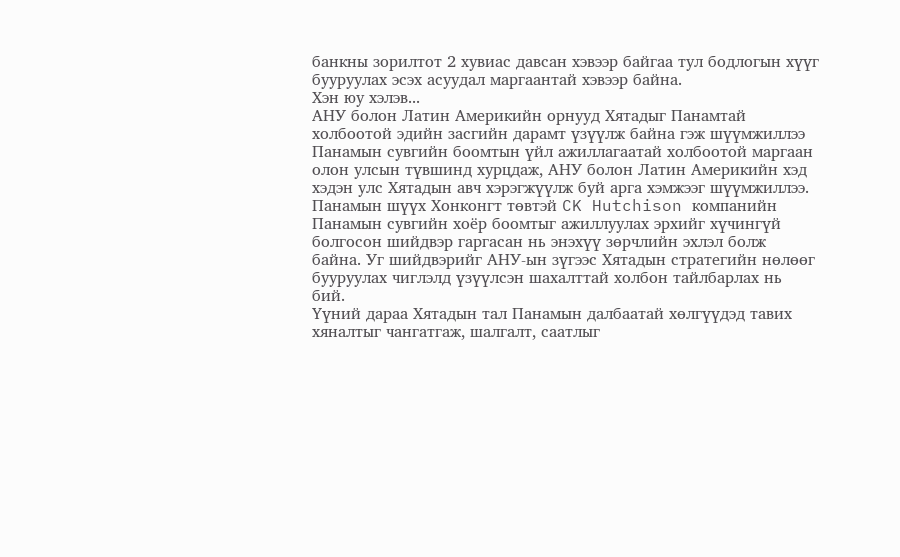банкны зорилтот 2 хувиас давсан хэвээр байгаа тул бодлогын хүүг бууруулах эсэх асуудал маргаантай хэвээр байна.
Хэн юу хэлэв...
АНУ болон Латин Америкийн орнууд Хятадыг Панамтай холбоотой эдийн засгийн дарамт үзүүлж байна гэж шүүмжиллээ
Панамын сувгийн боомтын үйл ажиллагаатай холбоотой маргаан олон улсын түвшинд хурцдаж, АНУ болон Латин Америкийн хэд хэдэн улс Хятадын авч хэрэгжүүлж буй арга хэмжээг шүүмжиллээ.
Панамын шүүх Хонконгт төвтэй CK Hutchison компанийн Панамын сувгийн хоёр боомтыг ажиллуулах эрхийг хүчингүй болгосон шийдвэр гаргасан нь энэхүү зөрчлийн эхлэл болж байна. Уг шийдвэрийг АНУ-ын зүгээс Хятадын стратегийн нөлөөг бууруулах чиглэлд үзүүлсэн шахалттай холбон тайлбарлах нь бий.
Үүний дараа Хятадын тал Панамын далбаатай хөлгүүдэд тавих хяналтыг чангатгаж, шалгалт, саатлыг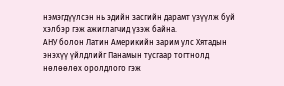нэмэгдүүлсэн нь эдийн засгийн дарамт үзүүлж буй хэлбэр гэж ажиглагчид үзэж байна.
АНУ болон Латин Америкийн зарим улс Хятадын энэхүү үйлдлийг Панамын тусгаар тогтнолд нөлөөлөх оролдлого гэж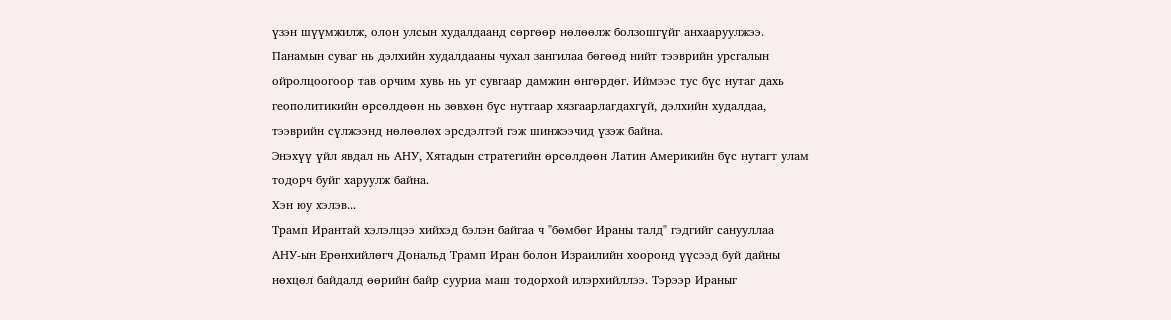үзэн шүүмжилж, олон улсын худалдаанд сөргөөр нөлөөлж болзошгүйг анхааруулжээ.
Панамын суваг нь дэлхийн худалдааны чухал зангилаа бөгөөд нийт тээврийн урсгалын ойролцоогоор тав орчим хувь нь уг сувгаар дамжин өнгөрдөг. Иймээс тус бүс нутаг дахь геополитикийн өрсөлдөөн нь зөвхөн бүс нутгаар хязгаарлагдахгүй, дэлхийн худалдаа, тээврийн сүлжээнд нөлөөлөх эрсдэлтэй гэж шинжээчид үзэж байна.
Энэхүү үйл явдал нь АНУ, Хятадын стратегийн өрсөлдөөн Латин Америкийн бүс нутагт улам тодорч буйг харуулж байна.
Хэн юу хэлэв...
Трамп Ирантай хэлэлцээ хийхэд бэлэн байгаа ч "бөмбөг Ираны талд" гэдгийг санууллаа
АНУ-ын Ерөнхийлөгч Дональд Трамп Иран болон Израилийн хооронд үүсээд буй дайны нөхцөл байдалд өөрийн байр сууриа маш тодорхой илэрхийллээ. Тэрээр Ираныг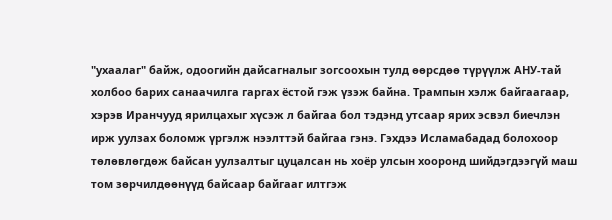"ухаалаг" байж, одоогийн дайсагналыг зогсоохын тулд өөрсдөө түрүүлж АНУ-тай холбоо барих санаачилга гаргах ёстой гэж үзэж байна. Трампын хэлж байгаагаар, хэрэв Иранчууд ярилцахыг хүсэж л байгаа бол тэдэнд утсаар ярих эсвэл биечлэн ирж уулзах боломж үргэлж нээлттэй байгаа гэнэ. Гэхдээ Исламабадад болохоор төлөвлөгдөж байсан уулзалтыг цуцалсан нь хоёр улсын хооронд шийдэгдээгүй маш том зөрчилдөөнүүд байсаар байгааг илтгэж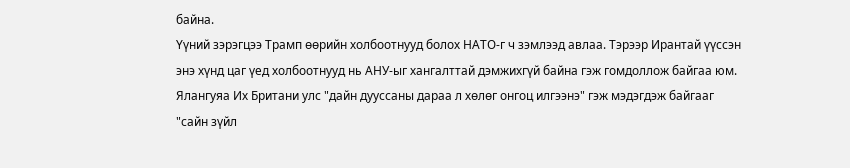байна.
Үүний зэрэгцээ Трамп өөрийн холбоотнууд болох НАТО-г ч зэмлээд авлаа. Тэрээр Ирантай үүссэн энэ хүнд цаг үед холбоотнууд нь АНУ-ыг хангалттай дэмжихгүй байна гэж гомдоллож байгаа юм. Ялангуяа Их Британи улс "дайн дууссаны дараа л хөлөг онгоц илгээнэ" гэж мэдэгдэж байгааг "сайн зүйл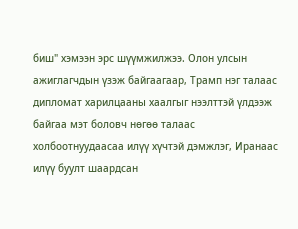биш" хэмээн эрс шүүмжилжээ. Олон улсын ажиглагчдын үзэж байгаагаар, Трамп нэг талаас дипломат харилцааны хаалгыг нээлттэй үлдээж байгаа мэт боловч нөгөө талаас холбоотнуудаасаа илүү хүчтэй дэмжлэг, Иранаас илүү буулт шаардсан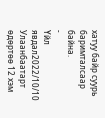хатуу байр суурь баримталсаар байна.
-
Үйл явдал2022/10/10
Улаанбаатарт өдөртөө 12 хэм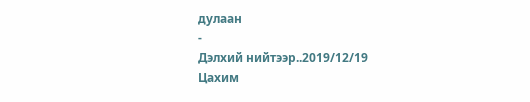дулаан
-
Дэлхий нийтээр..2019/12/19
Цахим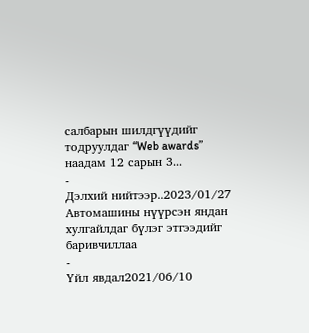салбарын шилдгүүдийг тодруулдаг “Web awards” наадам 12 сарын 3...
-
Дэлхий нийтээр..2023/01/27
Автомашины нүүрсэн яндан хулгайлдаг бүлэг этгээдийг баривчиллаа
-
Үйл явдал2021/06/10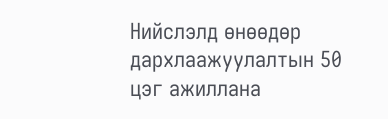Нийслэлд өнөөдөр дархлаажуулалтын 50 цэг ажиллана